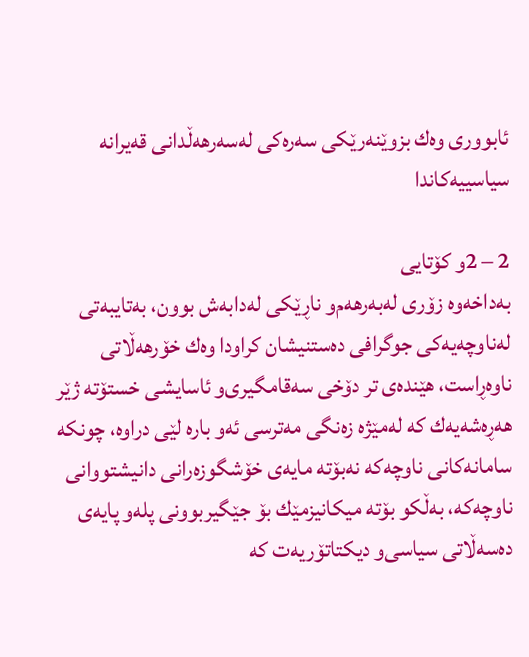ئابووری‌ وه‌ك بزوێنه‌رێكی‌ سه‌ره‌كی‌ له‌سه‌رهه‌ڵدانی‌ قه‌یرانه‌ سیاسییه‌كاندا ‌

2 – 2و كۆتایی
به‌داخه‌وه‌ زۆری‌ له‌به‌رهه‌م‌و ناڕێكی‌ له‌دابه‌ش بوون، به‌تایبه‌تی‌ له‌ناوچه‌یه‌كی‌ جوگرافی‌ ده‌ستنیشان كراودا وه‌ك خۆرهه‌ڵاتی‌ ناوه‌ڕاست، هێنده‌ی‌ تر دۆخی‌ سه‌قامگیری‌‌و ئاسایشی‌ خستۆته‌ ژێر هه‌ڕه‌شه‌یه‌ك كه‌ له‌مێژه‌ زه‌نگی‌ مه‌ترسی‌ ئه‌و باره‌ لێی‌ دراوه‌، چونكه‌ سامانه‌كانی‌ ناوچه‌كه‌ نه‌بۆته‌ مایه‌ی‌ خۆشگوزه‌رانی‌ دانیشتووانی‌ ناوچه‌كه‌، به‌ڵكو بۆته‌ میكانیزمێك بۆ جێگیربوونی‌ پله‌و پایه‌ی‌ ده‌سه‌ڵاتی‌ سیاسی‌‌و دیكتاتۆریه‌ت كه‌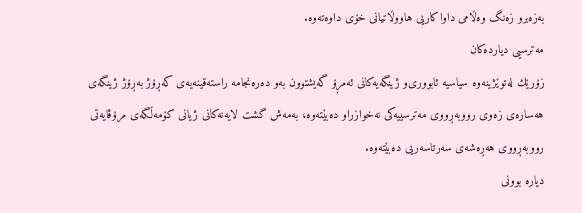به‌زه‌برو زه‌نگ وه‌ڵامی‌ داواكاریی‌ هاووڵاتیانی‌ خۆی‌ داوه‌ته‌وه‌.
مه‌ترسیی دیارده‌كان
زۆرێك له‌توێژینه‌وه‌ سیاسیه‌ ئابووری‌‌و ژینگه‌یه‌كانی‌ ئه‌مڕۆ گه‌یشتوون به‌و ده‌ره‌نجامه‌ راسته‌قینه‌یه‌ی‌ كه‌ڕۆژ به‌ڕۆژ ژینگه‌ی‌ هه‌ساره‌ی‌ زه‌وی‌ رووبه‌ڕووی‌ مه‌ترسییه‌كی‌ نه‌خوازراو ده‌بێته‌وه‌، به‌مه‌ش گشت لایه‌نه‌كانی‌ ژیانی‌ كۆمه‌ڵگه‌ی‌ مرۆڤایه‌تی‌ رووبه‌ڕووی‌ هه‌ڕه‌شه‌ی‌ سه‌رتاسه‌ریی‌ ده‌بێته‌وه‌.
دیاره‌ بوونی‌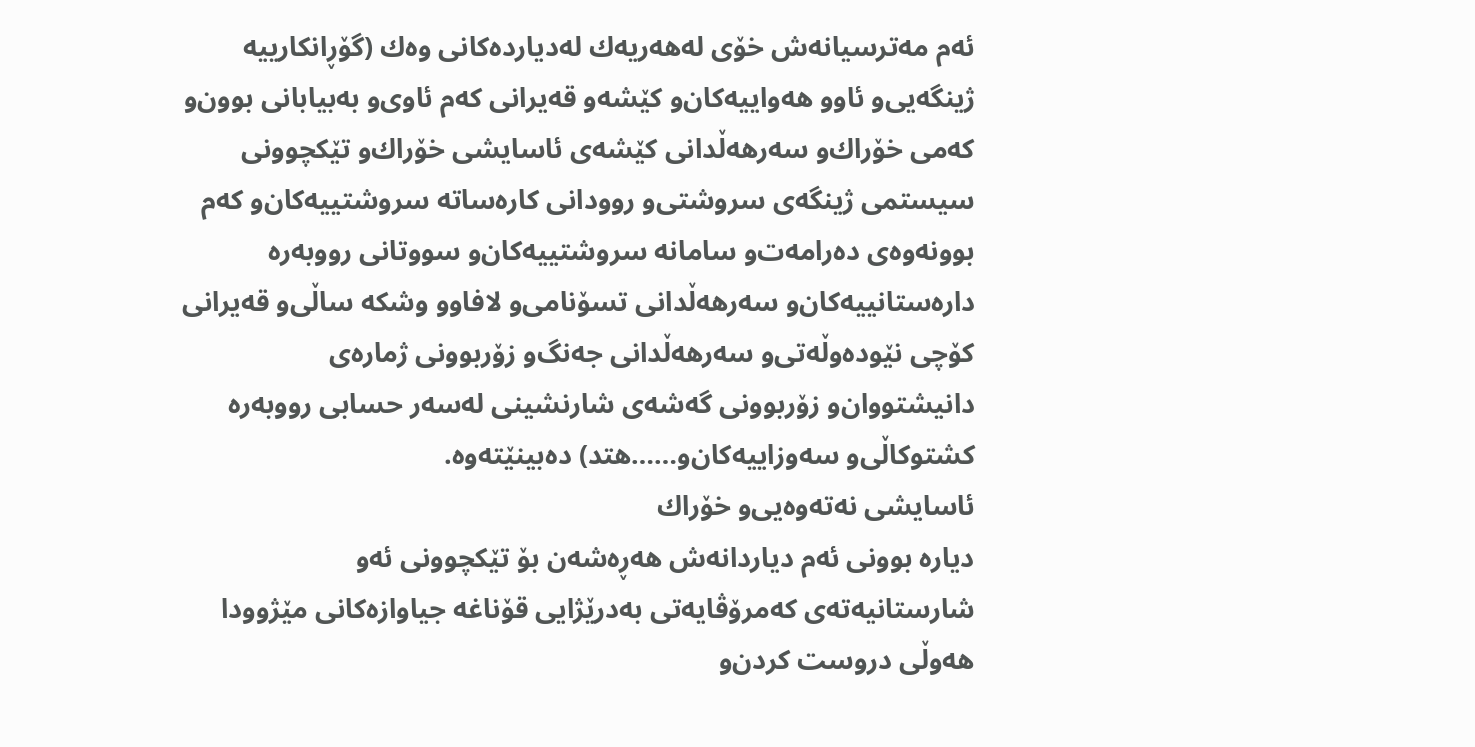ئه‌م مه‌ترسیانه‌ش خۆی‌ له‌هه‌ریه‌ك له‌دیارده‌كانی‌ وه‌ك (گۆڕانكارییه‌ ژینگه‌یی‌‌و ئاوو هه‌واییه‌كان‌و كێشه‌و قه‌یرانی‌ كه‌م ئاوی‌‌و به‌بیابانی‌ بوون‌و كه‌می‌ خۆراك‌و سه‌رهه‌ڵدانی‌ كێشه‌ی‌ ئاسایشی‌ خۆراك‌و تێكچوونی‌ سیستمی‌ ژینگه‌ی‌ سروشتی‌‌و روودانی‌ كاره‌ساته‌ سروشتییه‌كان‌و كه‌م بوونه‌وه‌ی‌ ده‌رامه‌ت‌و سامانه‌ سروشتییه‌كان‌و سووتانی‌ رووبه‌ره‌ داره‌ستانییه‌كان‌و سه‌رهه‌ڵدانی‌ تسۆنامی‌‌و لافاوو وشكه‌ ساڵی‌‌و قه‌یرانی‌ كۆچی‌ نێوده‌وڵه‌تی‌‌و سه‌رهه‌ڵدانی‌ جه‌نگ‌و زۆربوونی‌ ژماره‌ی‌ دانیشتووان‌و زۆربوونی‌ گه‌شه‌ی‌ شارنشینی‌ له‌سه‌ر حسابی‌ رووبه‌ره‌ كشتوكاڵی‌‌و سه‌وزاییه‌كان‌و……هتد) ده‌بینێته‌وه‌.
ئاسایشی‌ نه‌ته‌وه‌یی‌‌و خۆراك
دیاره‌ بوونی‌ ئه‌م دیاردانه‌ش هه‌ڕه‌شه‌ن بۆ تێكچوونی‌ ئه‌و شارستانیه‌ته‌ی‌ كه‌مرۆڤایه‌تی‌ به‌درێژایی‌ قۆناغه‌ جیاوازه‌كانی‌ مێژوودا هه‌وڵی‌ دروست كردن‌و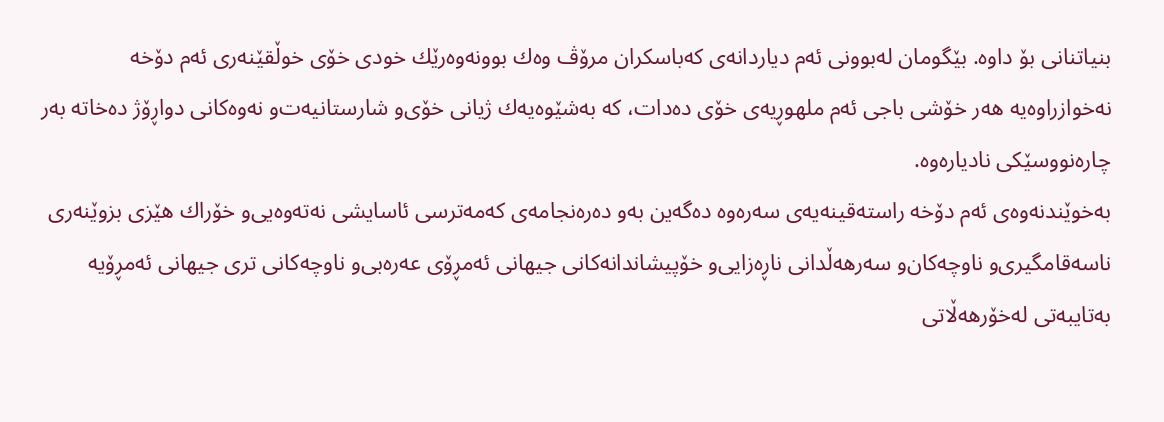بنیاتنانی‌ بۆ داوه‌. بێگومان له‌بوونی‌ ئه‌م دیاردانه‌ی‌ كه‌باسكران مرۆڤ وه‌ك بوونه‌وه‌رێك خودی‌ خۆی‌ خوڵقێنه‌ری‌ ئه‌م دۆخه‌ نه‌خوازراوه‌یه‌ هه‌ر خۆشی‌ باجی‌ ئه‌م ملهوڕیه‌ی‌ خۆی‌ ده‌دات، كه‌ به‌شێوه‌یه‌ك ژیانی‌ خۆی‌‌و شارستانیه‌ت‌و نه‌وه‌كانی‌ دواڕۆژ ده‌خاته‌ به‌ر چاره‌نووسێكی‌ نادیاره‌وه‌.
به‌خوێندنه‌وه‌ی‌ ئه‌م دۆخه‌ راسته‌قینه‌یه‌ی‌ سه‌ره‌وه‌ ده‌گه‌ین به‌و ده‌ره‌نجامه‌ی‌ كه‌مه‌ترسی‌ ئاسایشی‌ نه‌ته‌وه‌یی‌‌و خۆراك هێزی‌ بزوێنه‌ری‌ ناسه‌قامگیری‌‌و ناوچه‌كان‌و سه‌رهه‌ڵدانی‌ ناڕه‌زایی‌‌و خۆپیشاندانه‌كانی‌ جیهانی‌ ئه‌مڕۆی‌ عه‌ره‌بی‌‌و ناوچه‌كانی‌ تری‌ جیهانی‌ ئه‌مڕۆیه‌ به‌تایبه‌تی‌ له‌خۆرهه‌ڵاتی‌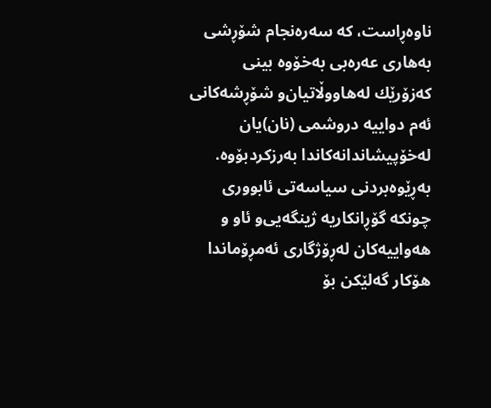ناوه‌ڕاست، كه‌ سه‌ره‌نجام شۆڕشی‌ به‌هاری‌ عه‌ره‌بی‌ به‌خۆوه‌ بینی‌ كه‌زۆرێك له‌هاووڵاتیان‌و شۆڕشه‌كانی‌ ئه‌م دواییه‌ دروشمی‌ (نان)یان له‌خۆپیشاندانه‌كاندا به‌رزكردبۆوه‌.
به‌ڕێوه‌بردنی سیاسه‌تی ئابووری
چونكه‌ گۆڕانكاریه‌ ژینگه‌یی‌‌و ئاو و هه‌واییه‌كان له‌ڕۆژگاری‌ ئه‌مڕۆماندا هۆكار گه‌لێكن بۆ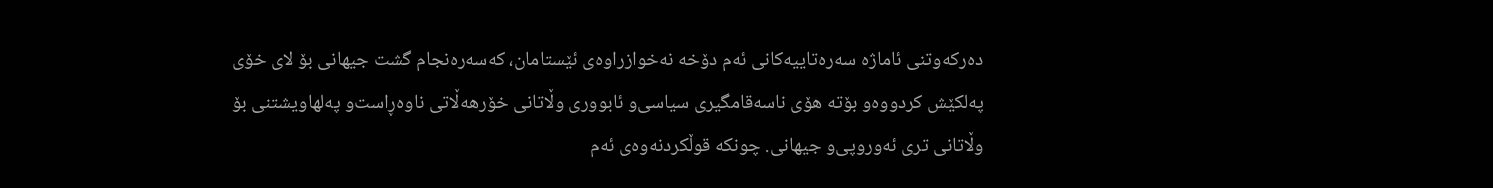ده‌ركه‌وتنی‌ ئاماژه‌ سه‌ره‌تاییه‌كانی‌ ئه‌م دۆخه‌ نه‌خوازراوه‌ی‌ ئێستامان، كه‌سه‌ره‌نجام گشت جیهانی‌ بۆ لای‌ خۆی‌ په‌لكێش كردووه‌‌و بۆته‌ هۆی‌ ناسه‌قامگیری‌ سیاسی‌‌و ئابووری‌ وڵاتانی‌ خۆرهه‌ڵاتی‌ ناوه‌ڕاست‌و په‌لهاویشتنی‌ بۆ وڵاتانی‌ تری‌ ئه‌وروپی‌‌و جیهانی‌. چونكه‌ قوڵكردنه‌وه‌ی‌ ئه‌م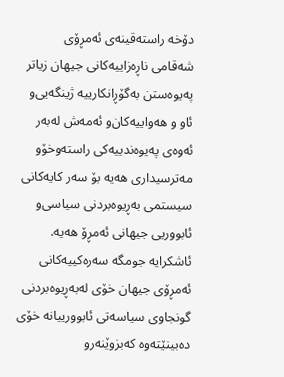دۆخه‌ راسته‌قینه‌ی‌ ئه‌مڕۆی‌ شه‌قامی‌ ناڕه‌زاییه‌كانی‌ جیهان زیاتر په‌یوه‌ستن به‌گۆڕانكارییه‌ ژینگه‌یی‌‌و ئاو و هه‌واییه‌كان‌و ئه‌مه‌ش له‌به‌ر ئه‌وه‌ی‌ په‌یوه‌ندییه‌كی‌ راسته‌وخۆو مه‌ترسیداری‌ هه‌یه‌ بۆ سه‌ر كایه‌كانی‌ سیستمی‌ به‌ڕیوه‌بردنی‌ سیاسی‌‌و ئابووریی‌ جیهانی‌ ئه‌مڕۆ هه‌یه‌.
ئاشكرایه‌ جومگه‌ سه‌ره‌كییه‌كانی‌ ئه‌مڕۆی‌ جیهان خۆی‌ له‌به‌ڕیوه‌بردنی‌ گونجاوی‌ سیاسه‌تی‌ ئابوورییانه‌ خۆی‌ ده‌بینێته‌وه‌ كه‌بزوێنه‌رو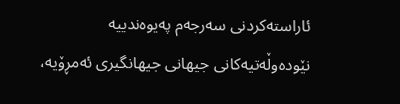ئاراسته‌كردنی‌ سه‌رجه‌م په‌یوه‌ندییه‌ نێوده‌وڵه‌تیه‌كانی‌ جیهانی‌ جیهانگیری‌ ئه‌مڕۆیه‌،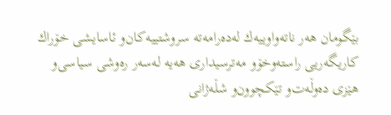بێگومان هه‌ر ناته‌واوییه‌ك له‌ده‌رامه‌ته‌ سروشتییه‌كان‌و ئاسایشی‌ خۆراك كاریگه‌ریی‌ راسته‌وخۆو مه‌ترسیداری‌ هه‌یه‌ له‌سه‌ر ره‌وشی‌ سیاسی‌‌و هێزی‌ ده‌وڵه‌ت‌و تێكچوون‌و شڵه‌ژانی‌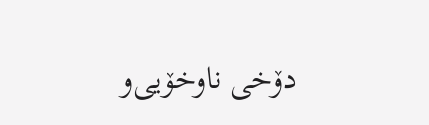دۆخی‌ ناوخۆیی‌‌و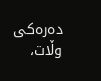ده‌ره‌كی‌ وڵات،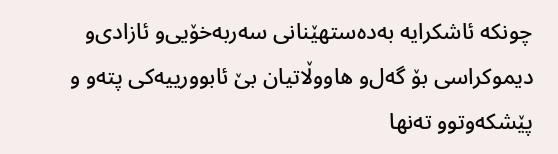چونكه‌ ئاشكرایه‌ به‌ده‌ستهێنانی‌ سه‌ربه‌خۆیی‌‌و ئازادی‌‌و دیموكراسی‌ بۆ گه‌ل‌و هاووڵاتیان بێ ئابوورییه‌كی‌ پته‌و و پێشكه‌وتوو ته‌نها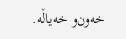خه‌ون‌و خه‌یاڵه‌.